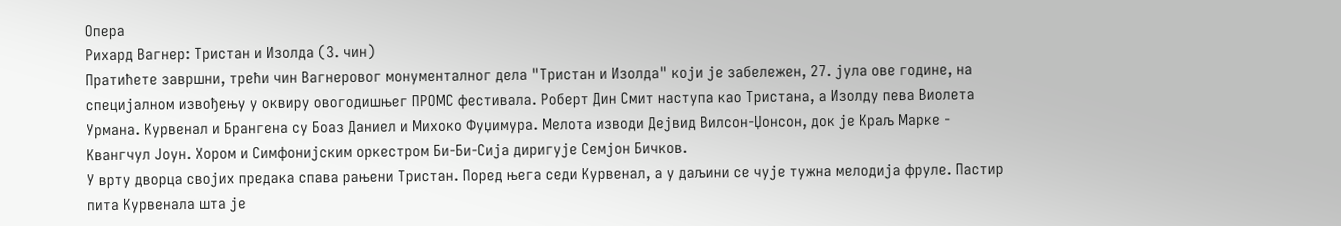Опера
Рихард Вагнер: Тристан и Изолда (3. чин)
Пратићете завршни, трећи чин Вагнеровог монументалног дела "Тристан и Изолда" који је забележен, 27. јула ове године, на специјалном извођењу у оквиру овогодишњег ПРОМС фестивала. Роберт Дин Смит наступа као Тристана, а Изолду пева Виолета Урмана. Курвенал и Брангена су Боаз Даниел и Михоко Фуџимура. Мелота изводи Дејвид Вилсон-Џонсон, док је Краљ Марке - Квангчул Јоун. Хором и Симфонијским оркестром Би-Би-Сија диригује Семјон Бичков.
У врту дворца својих предака спава рањени Тристан. Поред њега седи Курвенал, а у даљини се чује тужна мелодија фруле. Пастир пита Курвенала шта је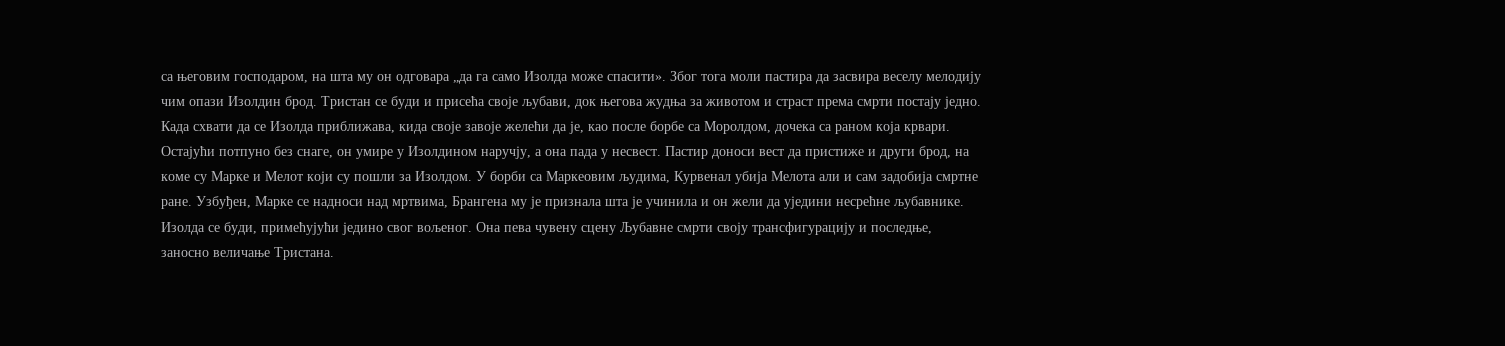са његовим господаром, на шта му он одговара „да га само Изолда може спасити». Због тога моли пастира да засвира веселу мелодију чим опази Изолдин брод. Тристан се буди и присећа своје љубави, док његова жудња за животом и страст према смрти постају једно. Када схвати да се Изолда приближава, кида своје завоје желећи да је, као после борбе са Моролдом, дочека са раном која крвари. Остајући потпуно без снаге, он умире у Изолдином наручју, а она пада у несвест. Пастир доноси вест да пристиже и други брод, на коме су Марке и Мелот који су пошли за Изолдом. У борби са Маркеовим људима, Курвенал убија Мелота али и сам задобија смртне ране. Узбуђен, Марке се надноси над мртвима, Брангена му је признала шта је учинила и он жели да уједини несрећне љубавнике. Изолда се буди, примећујући једино свог вољеног. Она пева чувену сцену Љубавне смрти своју трансфигурацију и последње, заносно величање Тристана.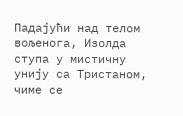Падајући над телом вољенога, Изолда ступа у мистичну унију са Тристаном, чиме се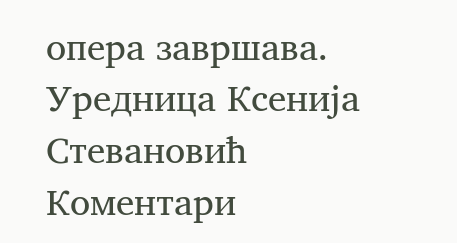опера завршава.
Уредница Ксенија Стевановић
Коментари